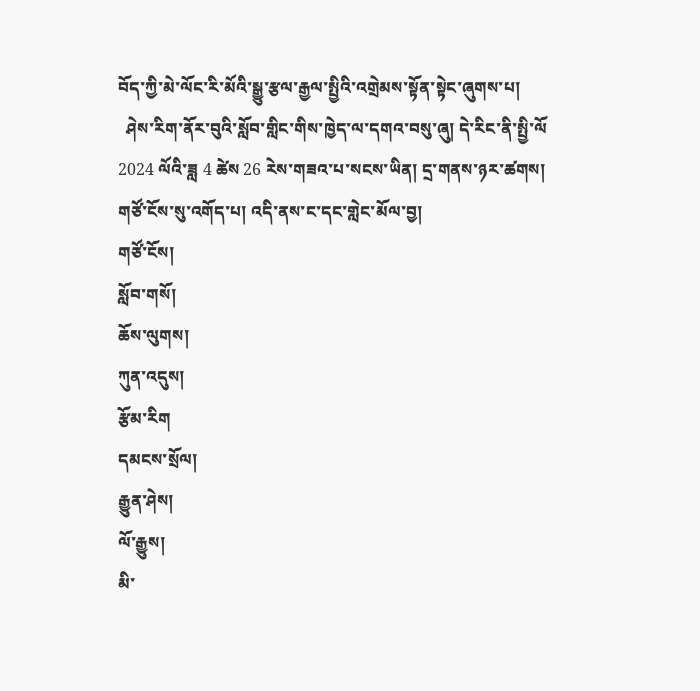བོད་ཀྱི་མེ་ལོང་རི་མོའི་སྒྱུ་རྩལ་རྒྱལ་སྤྱིའི་འགྲེམས་སྟོན་སྟེང་ཞུགས་པ།
  ཤེས་རིག་ནོར་བུའི་སློབ་གླིང་གིས་ཁྱེད་ལ་དགའ་བསུ་ཞུ། དེ་རིང་ནི་སྤྱི་ལོ 2024 ལོའི་ཟླ 4 ཚེས 26 རེས་གཟའ་པ་སངས་ཡིན། དྲ་གནས་ཉར་ཚགས།  གཙོ་ངོས་སུ་འགོད་པ། འདི་ནས་ང་དང་གླེང་མོལ་བྱ།
གཙོ་ངོས།
སློབ་གསོ།
ཆོས་ལུགས།
ཀུན་འདུས།
རྩོམ་རིག
དམངས་སྲོལ།
རྒྱུན་ཤེས།
ལོ་རྒྱུས།
མི་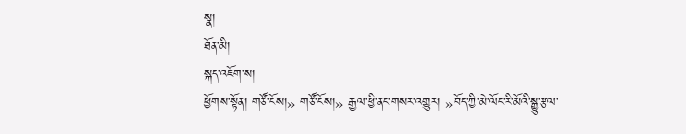སྣ།
ཐོན་མི།
སྐད་འཇོག་ས།
ཕྱོགས་སྟོན། གཙོ་ངོས།» གཙོ་ངོས།» རྒྱལ་ཕྱི་ནང་གསར་འགྱུར། »བོད་ཀྱི་མེ་ལོང་རི་མོའི་སྒྱུ་རྩལ་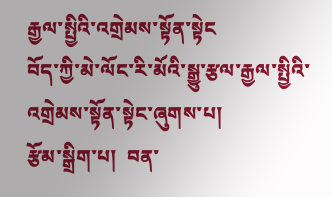རྒྱལ་སྤྱིའི་འགྲེམས་སྟོན་སྟེང
བོད་ཀྱི་མེ་ལོང་རི་མོའི་སྒྱུ་རྩལ་རྒྱལ་སྤྱིའི་འགྲེམས་སྟོན་སྟེང་ཞུགས་པ།
རྩོམ་སྒྲིག་པ།  བན་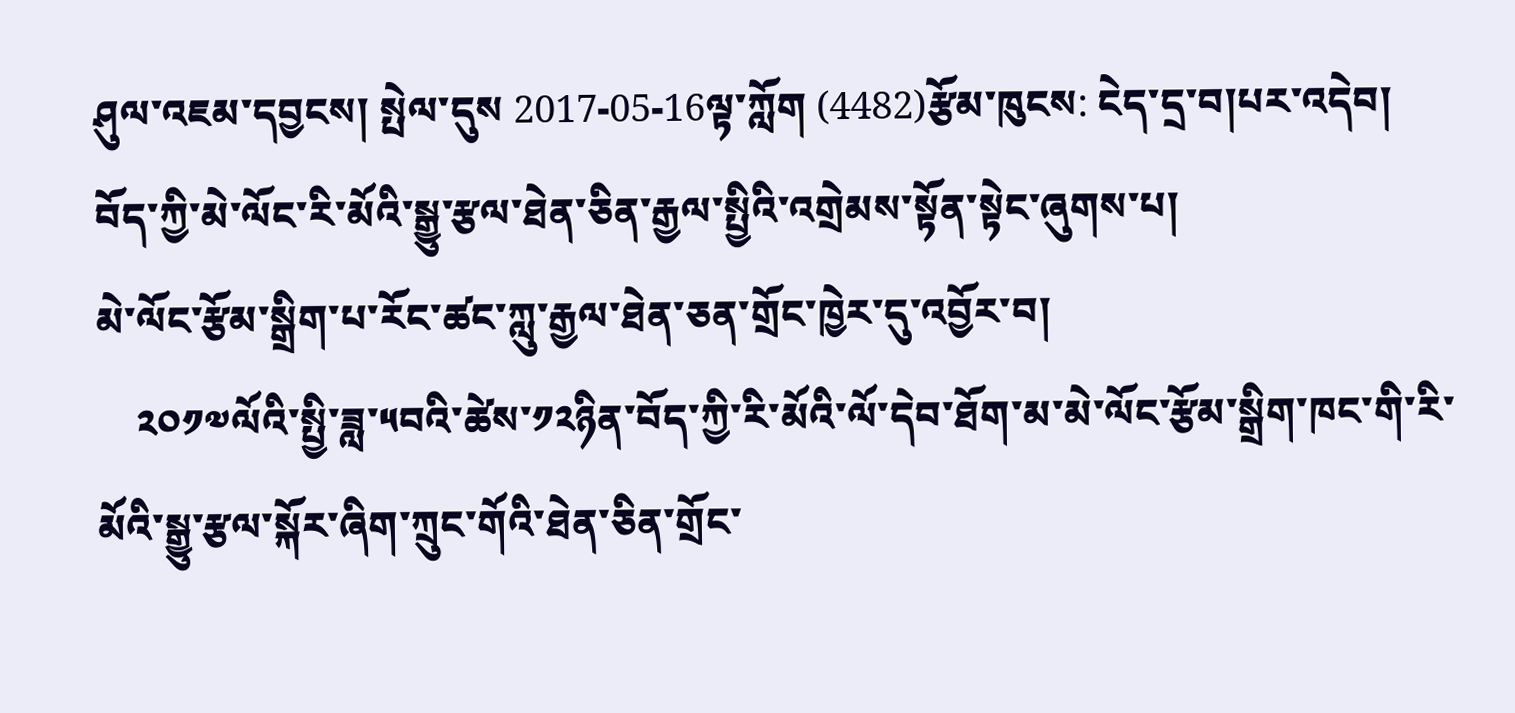ཤུལ་འཇམ་དབྱངས། སྤེལ་དུས 2017-05-16ལྟ་ཀློག (4482)རྩོམ་ཁུངས: ངེད་དྲ་བ།པར་འདེབ།
བོད་ཀྱི་མེ་ལོང་རི་མོའི་སྒྱུ་རྩལ་ཐེན་ཅིན་རྒྱལ་སྤྱིའི་འགྲེམས་སྟོན་སྟེང་ཞུགས་པ།
མེ་ལོང་རྩོམ་སྒྲིག་པ་རོང་ཚང་ཀླུ་རྒྱལ་ཐེན་ཅན་གྲོང་ཁྱེར་དུ་འབྱོར་བ།
    ༢༠༡༧ལོའི་སྤྱི་ཟླ་༥བའི་ཚེས་༡༢ཉིན་བོད་ཀྱི་རི་མོའི་ལོ་དེབ་ཐོག་མ་མེ་ལོང་རྩོམ་སྒྲིག་ཁང་གི་རི་མོའི་སྒྱུ་རྩལ་སྐོར་ཞིག་ཀྲུང་གོའི་ཐེན་ཅིན་གྲོང་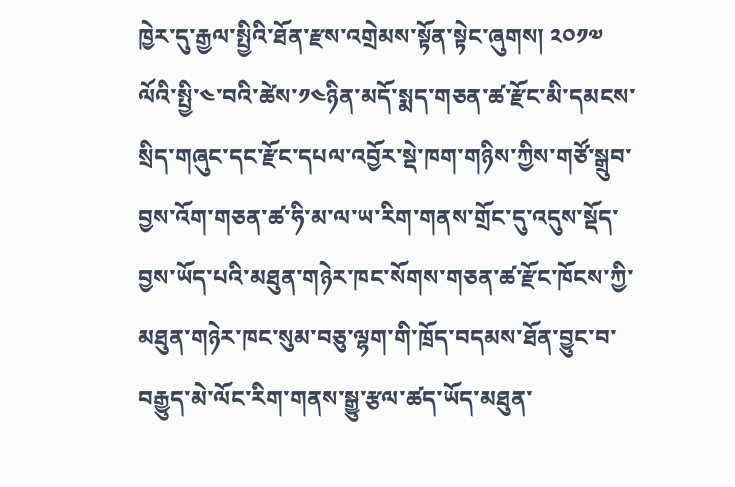ཁྱེར་དུ་རྒྱལ་སྤྱིའི་ཐོན་རྫས་འགྲེམས་སྟོན་སྟེང་ཞུགས། ༢༠༡༧ ལོའི་སྤྱི་༤་བའི་ཚེས་༡༤ཉིན་མདོ་སྨད་གཅན་ཚ་རྫོང་མི་དམངས་སྲིད་གཞུང་དང་རྫོང་དཔལ་འབྱོར་སྡེ་ཁག་གཉིས་ཀྱིས་གཙོ་སྒྲུབ་བྱས་འོག་གཅན་ཚ་ཧི་མ་ལ་ཡ་རིག་གནས་གྲོང་དུ་འདུས་སྡོད་བྱས་ཡོད་པའི་མཐུན་གཉེར་ཁང་སོགས་གཅན་ཚ་རྫོང་ཁོངས་ཀྱི་མཐུན་གཉེར་ཁང་སུམ་བཅུ་ལྷག་གི་ཁྲོད་བདམས་ཐོན་བྱུང་བ་བརྒྱུད་མེ་ལོང་རིག་གནས་སྒྱུ་རྩལ་ཚད་ཡོད་མཐུན་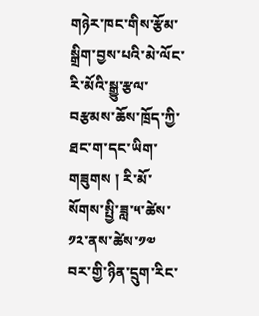གཉེར་ཁང་གིས་རྩོམ་སྒྲིག་བྱས་པའི་མེ་ལོང་རི་མོའི་སྒྱུ་རྩལ་བརྩམས་ཆོས་ཁྲོད་ཀྱི་ཐང་ག་དང་ཡིག་གཟུགས ། རི་མོ་སོགས་སྤྱི་ཟླ་༥་ཚེས་༡༢་ནས་ཚེས་༡༧ བར་གྱི་ཉིན་དྲུག་རིང་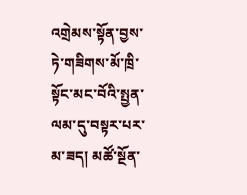འགྲེམས་སྟོན་བྱས་ཏེ་གཟིགས་མོ་ཁྲི་སྟོང་མང་བོའི་སྤྱན་ལམ་དུ་བསྟར་པར་མ་ཟད། མཚོ་སྔོན་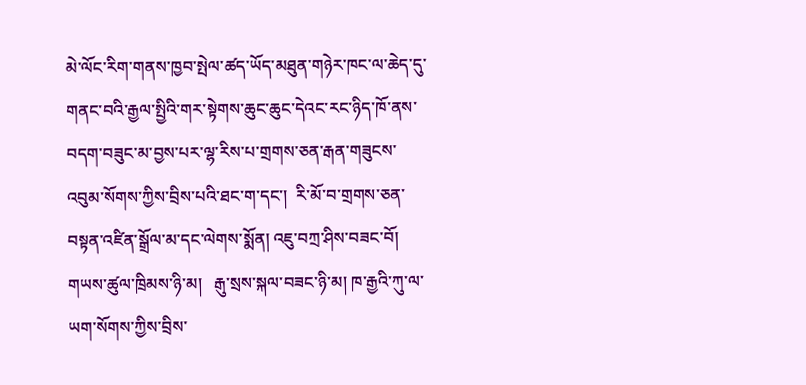མེ་ལོང་རིག་གནས་ཁྱབ་སྤེལ་ཚད་ཡོད་མཐུན་གཉེར་ཁང་ལ་ཆེད་དུ་གནང་བའི་རྒྱལ་སྤྱིའི་གར་སྟེགས་ཆུང་ཆུང་དེའང་རང་ཉིད་ཁོ་ནས་བདག་བཟུང་མ་བྱས་པར་ལྷ་རིས་པ་གྲགས་ཅན་རྒན་གཟུངས་འབུམ་སོགས་ཀྱིས་བྲིས་པའི་ཐང་ག་དང་།  རི་མོ་བ་གྲགས་ཅན་བསྟན་འཛིན་སྒྲོལ་མ་དང་ལེགས་སྨོན། འཇུ་བཀྲ་ཤིས་བཟང་བོ།  གཡས་ཚུལ་ཁྲིམས་ཉི་མ།   རྒུ་སྲས་སྐལ་བཟང་ཉི་མ། ཁ་རྒྱའི་ཀུ་ལ་ཡག་སོགས་ཀྱིས་བྲིས་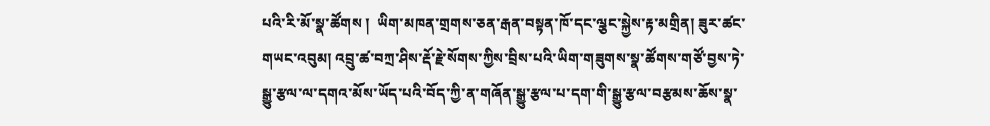པའི་རི་མོ་སྣ་ཚོགས །  ཡིག་མཁན་གྲགས་ཅན་རྒན་བསྟན་ཁོ་དང་ལྕང་སྐྱེས་རྟ་མགྲིན། ཟུར་ཚང་གཡང་འབུམ། འབྲུ་ཚ་བཀྲ་ཤིས་རྡོ་རྗེ་སོགས་ཀྱིས་བྲིས་པའི་ཡིག་གཟུགས་སྣ་ཚོགས་གཙོ་བྱས་ཏེ་སྒྱུ་རྩལ་ལ་དགའ་མོས་ཡོད་པའི་བོད་ཀྱི་ན་གཞོན་སྒྱུ་རྩལ་པ་དག་གི་སྒྱུ་རྩལ་བརྩམས་ཆོས་སྣ་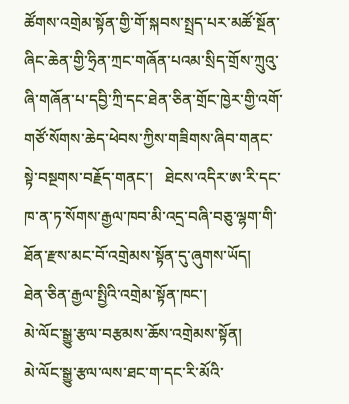ཚོགས་འགྲེམ་སྟོན་གྱི་གོ་སྐབས་སྤྲད་པར་མཚོ་སྔོན་ཞིང་ཆེན་གྱི་ཧྲིན་ཀྲང་གཞོན་པའམ་སྲིད་གྲོས་ཀྲུའུ་ཞི་གཞོན་པ་དབྱི་ཀྲི་དང་ཐེན་ཅིན་གྲོང་ཁྱེར་གྱི་འགོ་གཙོ་སོགས་ཆེད་ཕེབས་ཀྱིས་གཟིགས་ཞིབ་གནང་སྟེ་བསྔགས་བརྗོད་གནང་།   ཐེངས་འདིར་ཨ་རི་དང་ཁ་ན་ཏ་སོགས་རྒྱལ་ཁབ་མི་འདྲ་བཞི་བཅུ་ལྷག་གི་ཐོན་རྫས་མང་བོ་འགྲེམས་སྟོན་དུ་ཞུགས་ཡོད།
ཐེན་ཅིན་རྒྱལ་སྤྱིའི་འགྲེམ་སྟོན་ཁང་།
མེ་ལོང་སྒྱུ་རྩལ་བརྩམས་ཆོས་འགྲེམས་སྟོན།
མེ་ལོང་སྒྱུ་རྩལ་ལས་ཐང་ག་དང་རི་མོའི་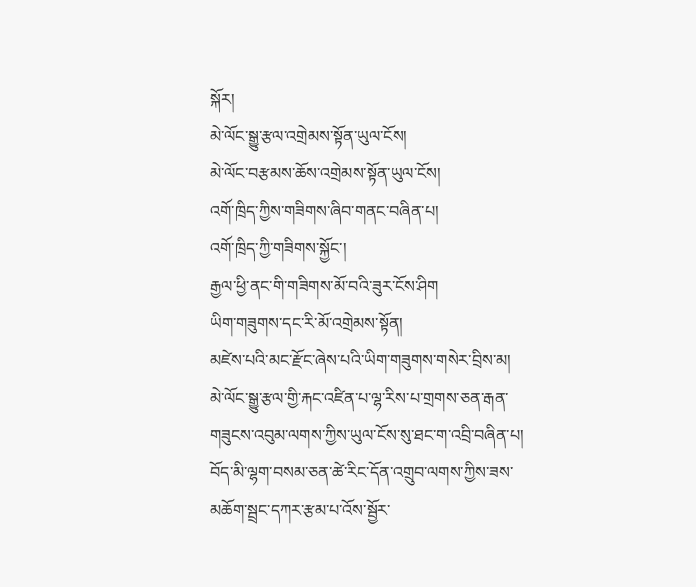སྐོར།
མེ་ལོང་སྒྱུ་རྩལ་འགྲེམས་སྟོན་ཡུལ་ངོས།
མེ་ལོང་བརྩམས་ཆོས་འགྲེམས་སྟོན་ཡུལ་ངོས།
འགོ་ཁྲིད་ཀྱིས་གཟིགས་ཞིབ་གནང་བཞིན་པ།
འགོ་ཁྲིད་ཀྱི་གཟིགས་སྐྱོང་།
རྒྱལ་ཕྱི་ནང་གི་གཟིགས་མོ་བའི་ཟུར་ངོས་ཤིག
ཡིག་གཟུགས་དང་རི་མོ་འགྲེམས་སྟོན།
མཛེས་པའི་མང་རྫོང་ཞེས་པའི་ཡིག་གཟུགས་གསེར་བྲིས་མ།
མེ་ལོང་སྒྱུ་རྩལ་གྱི་རྐང་འཛིན་པ་ལྷ་རིས་པ་གྲགས་ཅན་རྒན་གཟུངས་འབུམ་ལགས་ཀྱིས་ཡུལ་ངོས་སུ་ཐང་ག་འབྲི་བཞིན་པ།
བོད་མི་ལྷག་བསམ་ཅན་ཚེ་རིང་དོན་འགྲུབ་ལགས་ཀྱིས་ཟས་མཆོག་སྦྲང་དཀར་རྩམ་པ་འོས་སྦྱོར་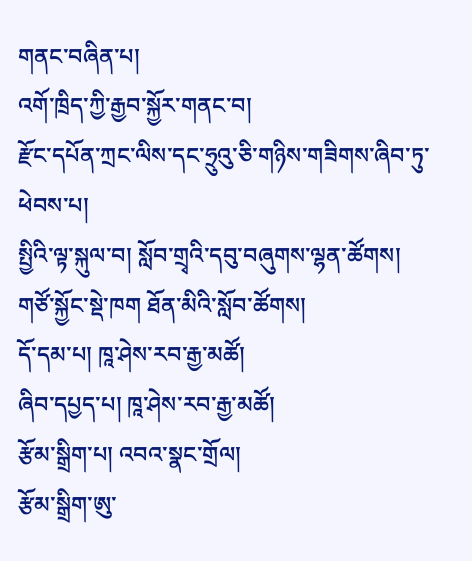གནང་བཞིན་པ།
འགོ་ཁྲིད་ཀྱི་རྒྱབ་སྐྱོར་གནང་བ།
རྫོང་དཔོན་ཀྲང་ལིས་དང་ཧྲུའུ་ཅི་གཉིས་གཟིགས་ཞིབ་ཏུ་ཕེབས་པ།
སྤྱིའི་ལྟ་སྐུལ་བ། སློབ་གྲྭའི་དབུ་བཞུགས་ལྷན་ཚོགས།
གཙོ་སྐྱོང་སྡེ་ཁག ཐོན་མིའི་སློབ་ཚོགས།
དོ་དམ་པ། ཁཱ་ཤེས་རབ་རྒྱ་མཚོ།
ཞིབ་དཔྱད་པ། ཁཱ་ཤེས་རབ་རྒྱ་མཚོ།
རྩོམ་སྒྲིག་པ། འབའ་སྣང་གྲོལ།
རྩོམ་སྒྲིག་ཨུ་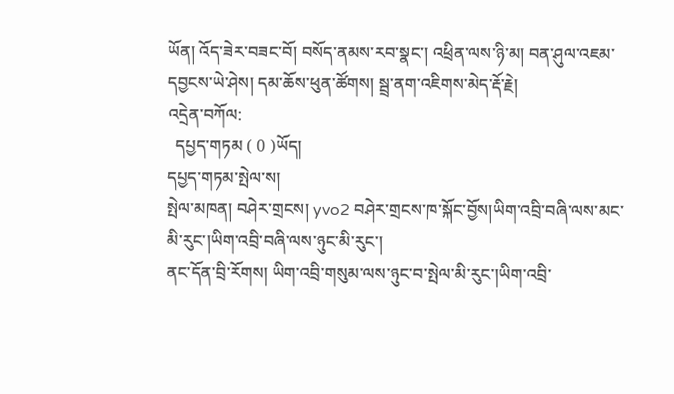ཡོན། འོད་ཟེར་བཟང་བོ། བསོད་ནམས་རབ་སྣང་། འཕྲིན་ལས་ཉི་མ། བན་ཤུལ་འཇམ་དབྱངས་ཡེ་ཤེས། དམ་ཆོས་ཕུན་ཚོགས། སྦྲ་ནག་འཇིགས་མེད་རྡོ་རྗེ།
འདྲེན་བཀོལ:
  དཔྱད་གཏམ ( 0 )ཡོད།
དཔྱད་གཏམ་སྤེལ་ས།
སྤེལ་མཁན། བཤེར་གྲངས། yvo2 བཤེར་གྲངས་ཁ་སྐོང་བྱོས།ཡིག་འབྲི་བཞི་ལས་མང་མི་རུང་།ཡིག་འབྲི་བཞི་ལས་ཉུང་མི་རུང་།
ནང་དོན་བྲི་རོགས། ཡིག་འབྲི་གསུམ་ལས་ཉུང་བ་སྤེལ་མི་རུང་།ཡིག་འབྲི་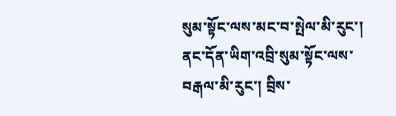སུམ་སྟོང་ལས་མང་བ་སྤེལ་མི་རུང་།
ནང་དོན་ཡིག་འབྲི་སུམ་སྟོང་ལས་བརྒལ་མི་རུང་། བྲིས་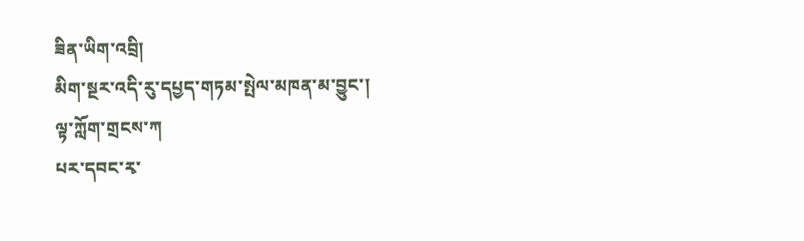ཟིན་ཡིག་འབྲི།
མིག་སྔར་འདི་རུ་དཔྱད་གཏམ་སྤེལ་མཁན་མ་བྱུང་།
ལྟ་ཀློག་གྲངས་ཀ
པར་དབང་རྭ་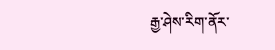རྒྱ་ཤེས་རིག་ནོར་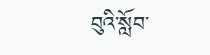བུའི་སློབ་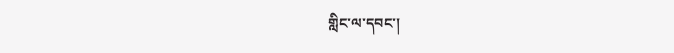གླིང་ལ་དབང་།